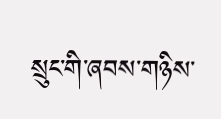སྲུང་གི་ཞབས་གཉིས་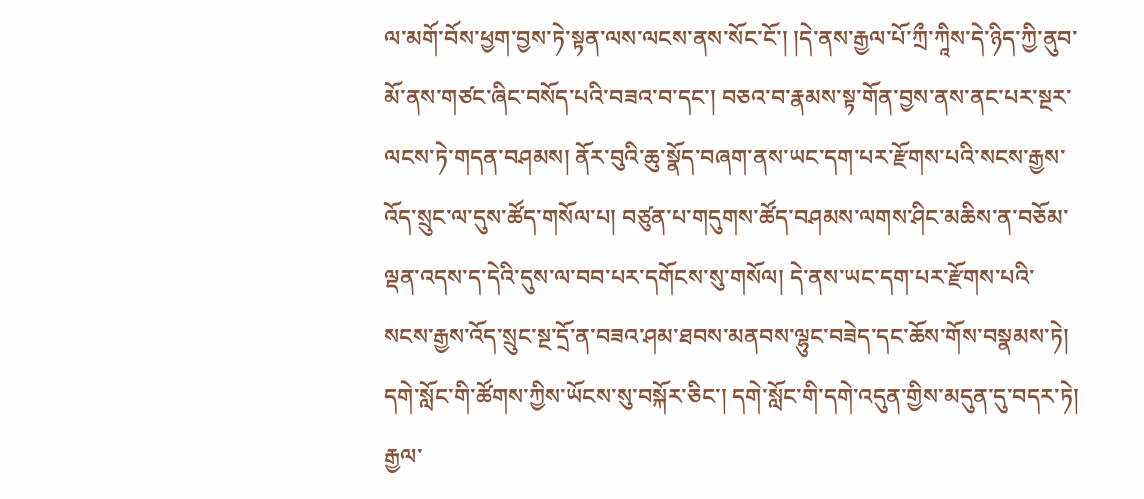ལ་མགོ་བོས་ཕྱག་བྱས་ཏེ་སྟན་ལས་ལངས་ནས་སོང་ངོ་། །དེ་ནས་རྒྱལ་པོ་ཀྲྀ་ཀཱིས་དེ་ཉིད་ཀྱི་ནུབ་མོ་ནས་གཙང་ཞིང་བསོད་པའི་བཟའ་བ་དང་། བཅའ་བ་རྣམས་སྟ་གོན་བྱས་ནས་ནང་པར་སྔར་ལངས་ཏེ་གདན་བཤམས། ནོར་བུའི་ཆུ་སྣོད་བཞག་ནས་ཡང་དག་པར་རྫོགས་པའི་སངས་རྒྱས་འོད་སྲུང་ལ་དུས་ཚོད་གསོལ་པ། བཙུན་པ་གདུགས་ཚོད་བཤམས་ལགས་ཤིང་མཆིས་ན་བཅོམ་ལྡན་འདས་ད་དེའི་དུས་ལ་བབ་པར་དགོངས་སུ་གསོལ། དེ་ནས་ཡང་དག་པར་རྫོགས་པའི་སངས་རྒྱས་འོད་སྲུང་སྔ་དྲོ་ན་བཟའ་ཤམ་ཐབས་མནབས་ལྷུང་བཟེད་དང་ཆོས་གོས་བསྣམས་ཏེ། དགེ་སློང་གི་ཚོགས་ཀྱིས་ཡོངས་སུ་བསྐོར་ཅིང་། དགེ་སློང་གི་དགེ་འདུན་གྱིས་མདུན་དུ་བདར་ཏེ། རྒྱལ་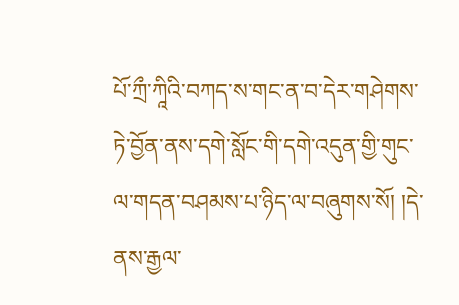པོ་ཀྲྀ་ཀཱིའི་བཀད་ས་གང་ན་བ་དེར་གཤེགས་ཏེ་བྱོན་ནས་དགེ་སློང་གི་དགེ་འདུན་གྱི་གུང་ལ་གདན་བཤམས་པ་ཉིད་ལ་བཞུགས་སོ། །དེ་ནས་རྒྱལ་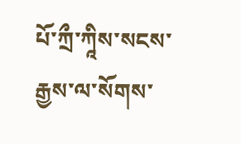པོ་ཀྲྀ་ཀཱིས་སངས་རྒྱས་ལ་སོགས་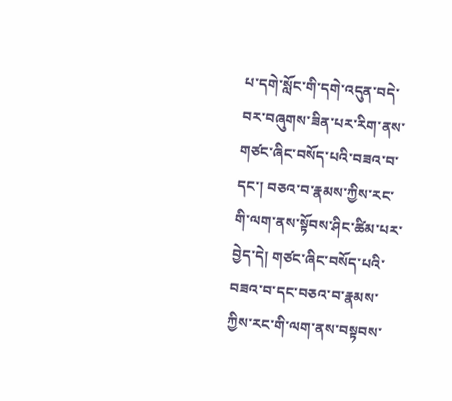པ་དགེ་སློང་གི་དགེ་འདུན་བདེ་བར་བཞུགས་ཟིན་པར་རིག་ནས་གཙང་ཞིང་བསོད་པའི་བཟའ་བ་དང་། བཅའ་བ་རྣམས་ཀྱིས་རང་གི་ལག་ནས་སྟོབས་ཤིང་ཚིམ་པར་བྱེད་དེ། གཙང་ཞིང་བསོད་པའི་བཟའ་བ་དང་བཅའ་བ་རྣམས་ཀྱིས་རང་གི་ལག་ནས་བསྟབས་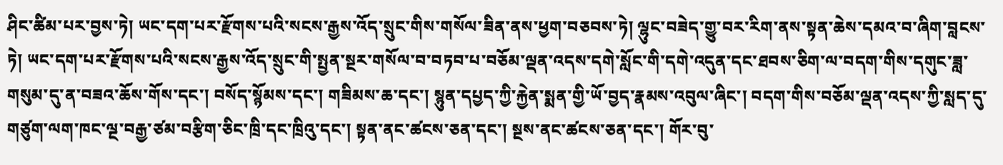ཤིང་ཚིམ་པར་བྱས་ཏེ། ཡང་དག་པར་རྫོགས་པའི་སངས་རྒྱས་འོད་སྲུང་གིས་གསོལ་ཟིན་ནས་ཕྱག་བཅབས་ཏེ། ལྷུང་བཟེད་གྱུ་བར་རིག་ནས་སྟན་ཆེས་དམའ་བ་ཞིག་བླངས་ཏེ། ཡང་དག་པར་རྫོགས་པའི་སངས་རྒྱས་འོད་སྲུང་གི་སྤྱན་སྔར་གསོལ་བ་བཏབ་པ་བཅོམ་ལྡན་འདས་དགེ་སློང་གི་དགེ་འདུན་དང་ཐབས་ཅིག་ལ་བདག་གིས་དགུང་ཟླ་གསུམ་དུ་ན་བཟའ་ཆོས་གོས་དང་། བསོད་སྙོམས་དང་། གཟིམས་ཆ་དང་། སྙུན་དཔྱད་ཀྱི་རྐྱེན་སྨན་གྱི་ཡོ་བྱད་རྣམས་འབུལ་ཞིང་། བདག་གིས་བཅོམ་ལྡན་འདས་ཀྱི་སླད་དུ་གཙུག་ལག་ཁང་ལྔ་བརྒྱ་ཙམ་བརྩིག་ཅིང་ཁྲི་དང་ཁྲིའུ་དང་། སྟན་ནང་ཚངས་ཅན་དང་། སྔས་ནང་ཚངས་ཅན་དང་། གོར་བུ་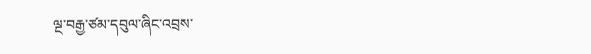ལྔ་བརྒྱ་ཙམ་དབུལ་ཞིང་འབྲས་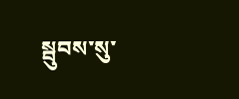སྦུབས་སུ་